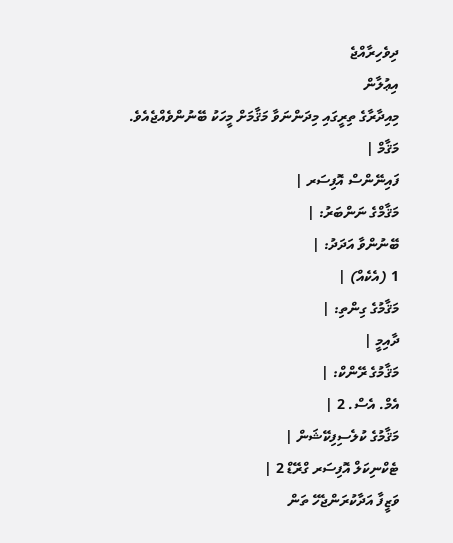ދިވެހިރާއްޖެ
އިޢުލާން
މިއިދާރާގެ ތިރީގައި މިދަންނަވާ މަޤާމަށް މީހަކު ބޭނުންވެއްޖެއެވެ.
މަޤާމް |
ފައިނޭންސް އޮފިސަރ |
މަޤާމްގެ ނަންބަރު: |
ބޭނުންވާ އަދަދު: |
1 (އެކެއް) |
މަޤާމުގެ ގިންތި: |
ދާއިމީ |
މަޤާމުގެ ރޭންކް: |
އެމް. އެސް. 2 |
މަޤާމުގެ ކުލެސިފިކޭޝަން |
ޓެކްނިކަލް އޮފިސަރ ގްރޭޑް 2 |
ވަޒީފާ އަދާކުރަންޖެހޭ ތަން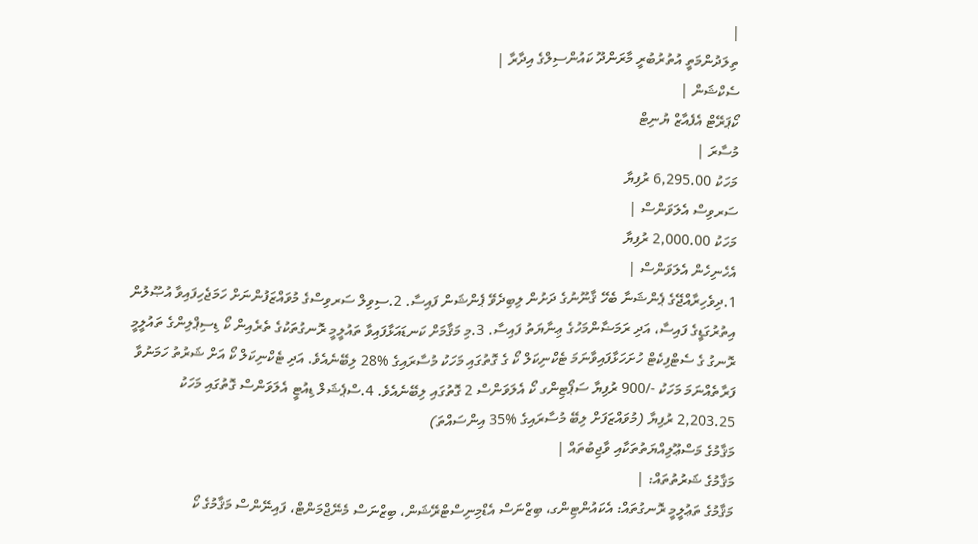|
ތިލަދުންމަތީ އުތުރުބުރީ މާރަންދޫ ކައުންސިލްގެ އިދާރާ |
ސެކްޝަން |
ކޯޕަރޭޓް އެފެއާޒް ޔުނިޓް
މުސާރަ |
މަހަކު 6,295.00 ރުފިޔާ
ސަރވިސް އެލަވަންސް |
މަހަކު 2,000.00 ރުފިޔާ
އެހެނިހެން އެލަވަންސް |
1.ދިވެހިރާއްޖޭގެ ޕެންޝަނާ ބެހޭ ޤާނޫނުގެ ދަށުން ލިބިދެވޭ ޕެންޝަން ފައިސާ. 2.ސިވިލް ސަރވިސްގެ މުވައްޒަފުންނަށް ހަމަޖެހިފައިވާ އުޞޫލުން އިތުރުގަޑީގެ ފައިސާ، އަދި ރަމަޟާންމަހުގެ ޢިނާޔަތު ފައިސާ. 3.މި މަޤާމަށް ކަނޑައަޅާފައިވާ ތައުލީމީ ރޮނގުތަކުގެ ތެރެއިން ކޯ ޑިސިޕްލިންގެ ތައުލީމީ ރޮނގު ގެ ސެޓްފިކެޓް ހުށަހަޅާފައިވާނަމަ ޓެކްނިކަލް ކޯ ގެ ގޮތުގައި މަހަކު މުސާރައިގެ %28 ލިބޭނެއެވެ. އަދި ޓެކްނިކަލް ކޯ އަށް ޝަރުތު ހަމަނުވާ ފަރާތެއްނަމަ މަހަކު -/900 ރުފިޔާ ސަޕޯޓިންގ ކޯ އެލަވަންސް 2 ގޮތުގައި ލިބޭނެއެވެ. 4.ސްޕެޝަލް ޑިއުޓީ އެލަވަންސް ގޮތުގައި މަހަކު 2,203.25 ރުފިޔާ (މުވައްޒަފަށް ލިބޭ މުސާރައިގެ %35 އިންސައްތަ)
މަޤާމުގެ މަސްޢޫލިއްޔަތުތަކާއި ވާޖިބުތައް |
މަޤާމުގެ ޝަރުތުތައް: |
މަޤާމުގެ ތަޢުލީމީ ރޮނގުތައް: އެކައުންޓިންގ، ބިޒްނަސް އެޑްމިނިސްޓްރޭޝަން، ބިޒްނަސް މެނޭޖްމަންޓް، ފައިނޭންސް މަޤާމުގެ ކޯ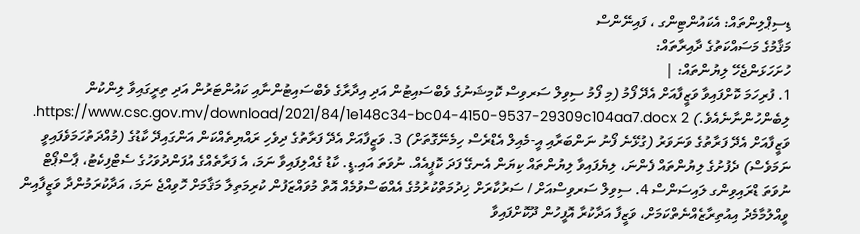ޑިސިޕްލިންތައް: އެކައުންޓިންގ ، ފައިނޭންސް
މަޤާމުގެ މަސައްކަތުގެ ދާއިރާތައް:
ހުށަހަޅަންޖެހޭ ލިޔުންތައް: |
1. ފުރިހަމަ ކޮށްފައިވާ ވަޒީފާއަށް އެދޭ ފޯމު (މި ފޯމު ސިވިލް ސަރވިސް ކޮމިޝަނުގެ ވެބްސައިޓުން އަދި އިދާރާގެ ވެބްސައިޓުންނާއި ކައުންޓަރުން އަދި ތިރީގައިވާ ލިންކުން ލިބެންހުންނާނެއެވެ.) https://www.csc.gov.mv/download/2021/84/1e148c34-bc04-4150-9537-29309c104aa7.docx 2. ވަޒީފާއަށް އެދޭ ފަރާތުގެ ވަނަވަރު (ގުޅޭނެ ފޯނު ނަންބަރާއި އީ-މެއިލް އެޑްރެސް ހިމެނޭގޮތަށް) 3. ވަޒީފާއަށް އެދޭ ފަރާތުގެ ދިވެހި ރައްޔިތެއްކަން އަންގައިދޭ ކާޑުގެ (މުއްދަތުހަމަވެފައިވީ ނަމަވެސް) ދެފުށުގެ ލިޔުންތައް ފެންނަ، ލިޔެފައިވާ ލިޔުންތައް ކިޔަން އެނގޭ ފަދަ ކޮޕީއެއް. ނުވަތަ އައި.ޑީ. ކާޑު ގެއްލިފައިވާ ނަމަ، އެ ފަރާތެއްގެ އުފަންދުވަހުގެ ސެޓްފިކެޓު، ޕާސްޕޯޓް ނުވަތަ ޑްރައިވިންގ ލައިސަންސް 4. ސިވިލް ސަރވިސްއަށް / ސަރުކާރަށް ޚިދުމަތްކުރުމުގެ އެއްބަސްވުމެއް އޮތް މުވައްޒަފުން ކުރިމަތިލާ މަޤާމަށް ހޮވިއްޖެ ނަމަ، އަދާކުރަމުންދާ ވަޒީފާއިން ވީއްލުމާމެދު އިއުތިރާޒެއްނެތްކަމަށް، ވަޒީފާ އަދާކުރާ އޮފީހުން ދޫކޮށްފައިވާ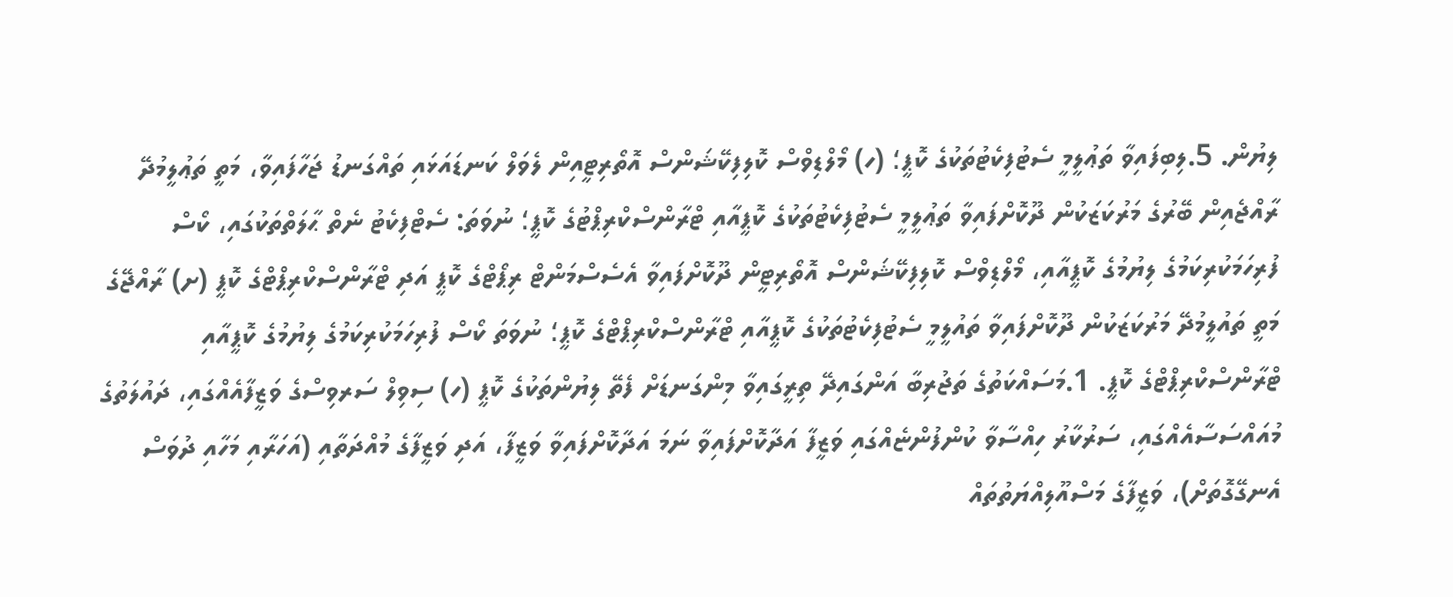ލިޔުން. 5.ލިބިފައިވާ ތަޢުލީމީ ސެޓުފިކެޓުތަކުގެ ކޮޕީ؛ (ހ) މޯލްޑިވްސް ކޮލިފިކޭޝަންސް އޮތޯރިޓީއިން ލެވަލް ކަނޑައަޅައި ތައްގަނޑު ޖަހާފައިވާ، މަތީ ތަޢުލީމުދޭ ރާއްޖެއިން ބޭރުގެ މަރުކަޒަކުން ދޫކޮށްފައިވާ ތަޢުލީމީ ސެޓުފިކެޓުތަކުގެ ކޮޕީއާއި ޓްރާންސްކްރިޕްޓުގެ ކޮޕީ؛ ނުވަތަ: ސެޓްފިކެޓު ނެތް ޙާލަތްތަކުގައި، ކޯސް ފުރިހަމަކުރިކަމުގެ ލިޔުމުގެ ކޮޕީއާއި، މޯލްޑިވްސް ކޮލިފިކޭޝަންސް އޮތޯރިޓީން ދޫކޮށްފައިވާ އެސެސްމަންޓް ރިޕޯޓްގެ ކޮޕީ އަދި ޓްރާންސްކްރިޕްޓްގެ ކޮޕީ (ށ) ރާއްޖޭގެ މަތީ ތައުލީމުދޭ މަރުކަޒަކުން ދޫކޮށްފައިވާ ތައުލީމީ ސެޓުފިކެޓުތަކުގެ ކޮޕީއާއި ޓްރާންސްކްރިޕްޓްގެ ކޮޕީ؛ ނުވަތަ ކޯސް ފުރިހަމަކުރިކަމުގެ ލިޔުމުގެ ކޮޕީއާއި ޓްރާންސްކްރިޕްޓްގެ ކޮޕީ. 1.މަސައްކަތުގެ ތަޖުރިބާ އަންގައިދޭ ތިރީގައިވާ މިންގަނޑަށް ފެތޭ ލިޔުންތަކުގެ ކޮޕީ (ހ) ސިވިލް ސަރވިސްގެ ވަޒީފާއެއްގައި، ދައުލަތުގެ މުއައްސަސާއެއްގައި، ސަރުކާރު ހިއްސާވާ ކުންފުންޏެއްގައި ވަޒީފާ އަދާކޮށްފައިވާ ނަމަ އަދާކޮށްފައިވާ ވަޒީފާ، އަދި ވަޒީފާގެ މުއްދަތާއި (އަހަރާއި މަހާއި ދުވަސް އެނގޭގޮތަށް)، ވަޒީފާގެ މަސްއޫލިއްޔަތުތައް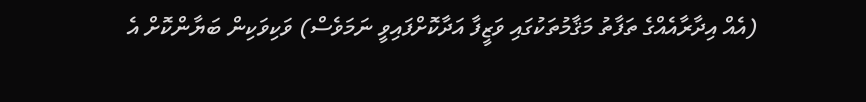(އެއް އިދާރާއެއްގެ ތަފާތު މަޤާމުތަކުގައި ވަޒީފާ އަދާކޮށްފައިވީ ނަމަވެސް) ވަކިވަކިން ބަޔާންކޮށް އެ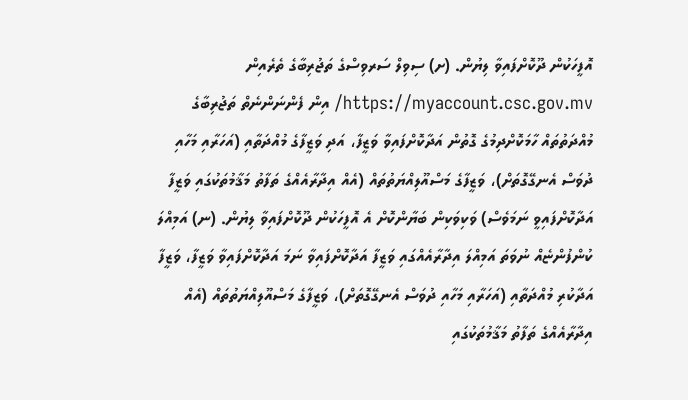އޮފީހަކުން ދޫކޮށްފައިވާ ލިޔުން. (ށ) ސިވިލް ސަރވިސްގެ ތަޖުރިބާގެ ތެރެއިން https://myaccount.csc.gov.mv/ އިން ފެންނަންނެތް ތަޖުރިބާގެ މުއްދަތުތައް ހާމަކޮށްދިމުގެ ގޮތުން އަދާކޮށްފައިވާ ވަޒީފާ، އަދި ވަޒީފާގެ މުއްދަތާއި (އަހަރާއި މަހާއި ދުވަސް އެނގޭގޮތަށް)، ވަޒީފާގެ މަސްއޫލިއްޔަތުތައް (އެއް އިދާރާއެއްގެ ތަފާތު މަޤާމުތަކުގައި ވަޒީފާ އަދާކޮށްފައިވީ ނަމަވެސް) ވަކިވަކިން ބަޔާންކޮށް އެ އޮފީހަކުން ދޫކޮށްފައިވާ ލިޔުން. (ނ) އަމިއްލަ ކުންފުންޏެއް ނުވަތަ އަމިއްލަ އިދާރާއެއްގައި ވަޒީފާ އަދާކޮށްފައިވާ ނަމަ އަދާކޮށްފައިވާ ވަޒީފާ، ވަޒީފާ އަދާކުރި މުއްދަތާއި (އަހަރާއި މަހާއި ދުވަސް އެނގޭގޮތަށް)، ވަޒީފާގެ މަސްއޫލިއްޔަތުތައް (އެއް އިދާރާއެއްގެ ތަފާތު މަޤާމުތަކުގައި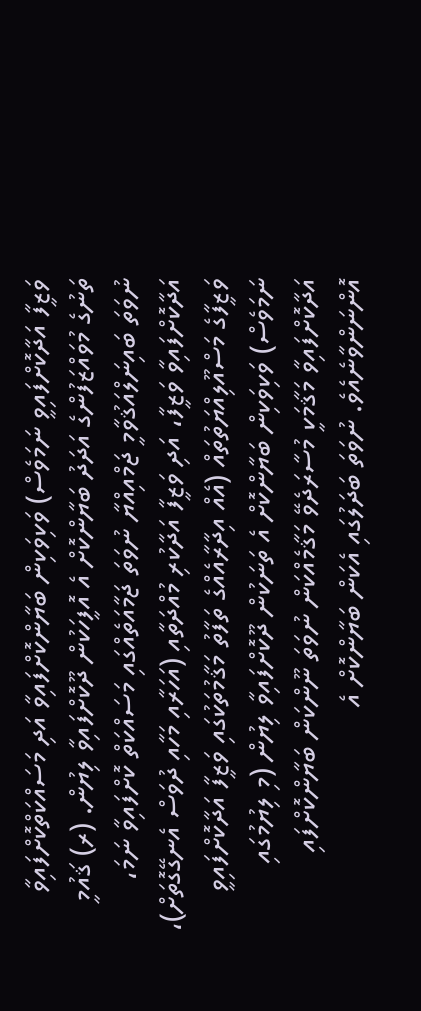ވަޒީފާ އަދާކޮށްފައިވީ ނަމަވެސް) ވަކިވަކިން ބަޔާންކޮށްފައިވާ އަދި މަސައްކަތްކޮށްފައިވާ ތަނުގެ މުވައްޒަފުންގެ އަދަދު ބަޔާންކޮށް އެ އޮފީހަކުން ދޫކޮށްފައިވާ ލިޔުން. (ރ) ޤައުމީ ނުވަތަ ބައިނަލްއަޤުވާމީ ޖަމްއިއްޔާ ނުވަތަ ޖަމާއަތެއްގައި މަސައްކަތް ކޮށްފައިވާ ނަމަ، އަދާކޮށްފައިވާ ވަޒީފާ، އަދި ވަޒީފާ އަދާކުރި މުއްދަތާއި (އަހަރާއި މަހާއި ދުވަސް އެނގޭގޮތަށް)، ވަޒީފާގެ މަސްއޫލިއްޔަތުތައް (އެއް އިދާރާއެއްގެ ތަފާތު މަޤާމުތަކުގައި ވަޒީފާ އަދާކޮށްފައިވީ ނަމަވެސް) ވަކިވަކިން ބަޔާންކޮށް އެ ތަނަކުން ދޫކޮށްފައިވާ ލިޔުން (މި ލިޔުމުގައި އަދާކޮށްފައިވާ މަޤާމަކީ މުސާރަދެވޭ މަޤާމެއްކަން ނުވަތަ ނޫންކަން ބަޔާންކޮށްފައި އޮންނަންވާނެއެވެ. ނުވަތަ ބަދަލުގައި އެކަން ބަޔާންކޮށް އެ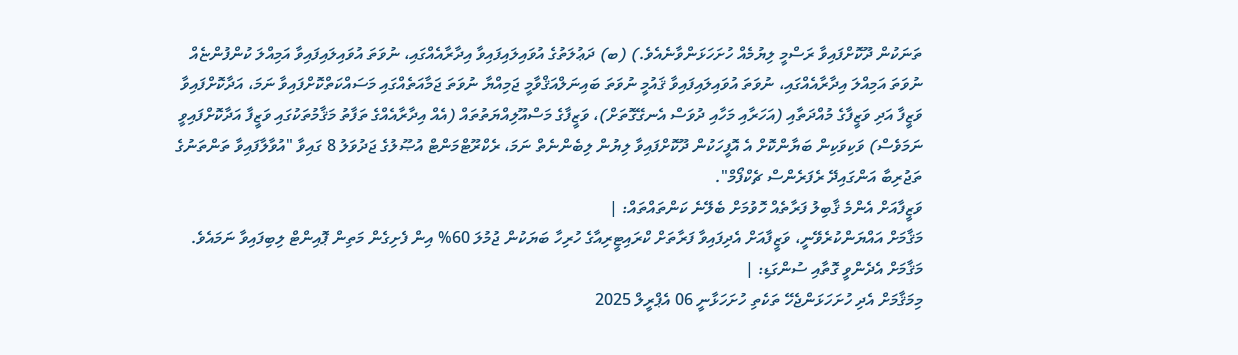ތަނަކުން ދޫކޮށްފައިވާ ރަސްމީ ލިޔުމެއް ހުށަހަޅަންވާނެއެވެ.) (ބ) ދަޢުލަތުގެ އުވައިލައިފައިވާ އިދާރާއެއްގައި، ނުވަތަ އުވައިލައިފައިވާ އަމިއްލަ ކުންފުންޏެއް ނުވަތަ އަމިއްލަ އިދާރާއެއްގައި، ނުވަތަ އުވައިލައިފައިވާ ޤައުމީ ނުވަތަ ބައިނަލްއަޤްވާމީ ޖަމިއްޔާ ނުވަތަ ޖަމާއަތެއްގައި މަސައްކަތްކޮށްފައިވާ ނަމަ، އަދާކޮށްފައިވާ ވަޒީފާ އަދި ވަޒީފާގެ މުއްދަތާއި (އަހަރާއި މަހާއި ދުވަސް އެނގޭގޮތަށް)، ވަޒީފާގެ މަސްއޫލިއްޔަތުތައް (އެއް އިދާރާއެއްގެ ތަފާތު މަޤާމުތަކުގައި ވަޒީފާ އަދާކޮށްފައިވީ ނަމަވެސް) ވަކިވަކިން ބަޔާންކޮށް އެ އޮފީހަކުން ދޫކޮށްފައިވާ ލިޔުން ލިބެންނެތް ނަމަ، ރެކްރޫޓްމަންޓް އުޞޫލުގެ ޖަދުވަލު 8 ގައިވާ "އުވާލާފައިވާ ތަންތަނުގެ ތަޖުރިބާ އަންގައިދޭ ރެފަރެންސް ޗެކްފޯމް".
ވަޒީފާއަށް އެންމެ ޤާބިލު ފަރާތެއް ހޮވުމަށް ބެލޭނެ ކަންތައްތައް: |
މަޤާމަށް އައްޔަންކުރެވޭނީ، ވަޒީފާއަށް އެދިފައިވާ ފަރާތަށް ކްރައިޓީރިއާގެ ހުރިހާ ބަޔަކުން ޖުމުލަ 60% އިން ފެށިގެން މަތިން ޕޮއިންޓް ލިބިފައިވާ ނަމައެވެ.
މަޤާމަށް އެދެންވީ ގޮތާއި ސުންގަޑި: |
މިމަޤާމަށް އެދި ހުށަހަޅަންޖެހޭ ތަކެތި ހުށަހަޅާނީ 06 އެޕްރީލް 2025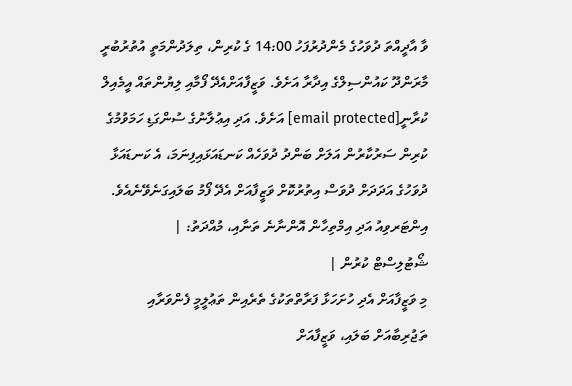ވާ އާދީއްތަ ދުވަހުގެ މެންދުރުފަހު 14:00 ގެ ކުރިން، ތިލަދުންމަތީ އުތުރުބުރީ މާރަންދޫ ކައުންސިލްގެ އިދާރާ އަށެވެ. ވަޒީފާއަށްއެދޭ ފޯމާއި ލިޔުންތައް އީމެއިލް ކުރާނީ[email protected] އަށެވެ. އަދި އިޢުލާނުގެ ސުންގަޑި ހަމަވުމުގެ ކުރިން ސަރުކާރުން އަލަށް ބަންދު ދުވަހެއް ކަނޑައަޅައިފިނަމަ، އެ ކަނޑައަޅާ ދުވަހުގެ އަދަދަށް ދުވަސް އިތުރުކޮށް ވަޒީފާއަށް އެދޭ ފޯމު ބަލައިގަނެވޭނެއެވެ.
އިންޓަރވިއު އަދި އިމްތިހާން އޮންނާނެ ތަނާއި، މުއްދަތު: |
ޝޯޓުލިސްޓް ކުރުން |
މި ވަޒީފާއަށް އެދި ހުށަހަޅާ ފަރާތްތަކުގެ ތެރެއިން ތަޢުލީމީ ފެންވަރާއި ތަޖުރިބާއަށް ބަލައި، ވަޒީފާއަށް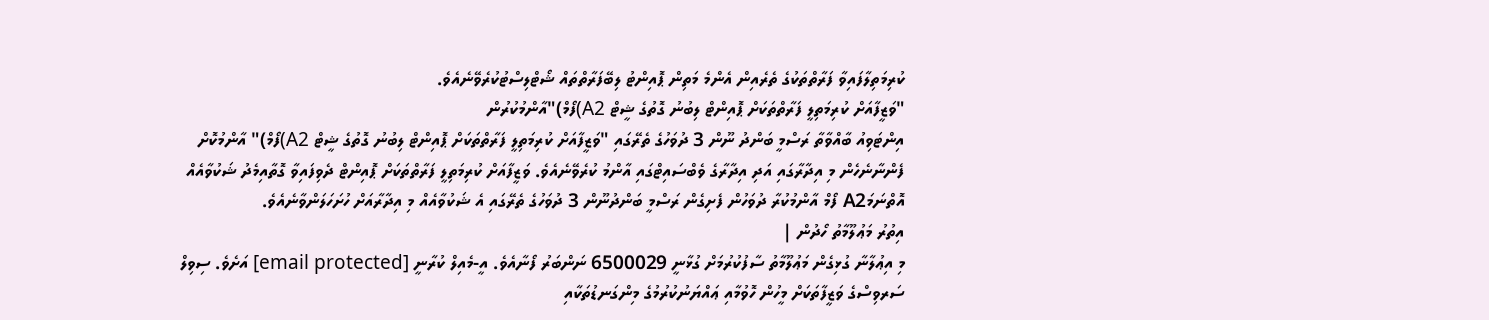ކުރިމަތިލާފައިވާ ފަރާތްތަކުގެ ތެރެއިން އެންމެ މަތިން ޕޮއިންޓު ލިބޭފަރާތްތައް ޝޯޓްލިސްޓުކުރެވޭނެއެވެ.
"ވަޒީފާއަށް ކުރިމަތިލީ ފަރާތްތަކަށް ޕޮއިންޓް ލިބުނު ގޮތުގެ ޝީޓް A2)ފޯމް)"އާންމުކުރުން
އިންޓަވިއު ބާއްވާތާ ރަސްމީ ބަންދު ނޫން 3 ދުވަހުގެ ތެރޭގައި "ވަޒީފާއަށް ކުރިމަތިލީ ފަރާތްތަކަށް ޕޮއިންޓް ލިބުނު ގޮތުގެ ޝީޓް A2)ފޯމް)" އާންމުކޮށް ފެންނާނެހެން މި އިދާރާގައި އަދި އިދާރާގެ ވެބްސައިޓްގައި އާންމު ކުރެވޭނެއެވެ. ވަޒީފާއަށް ކުރިމަތިލީ ފަރާތްތަކަށް ޕޮއިންޓް ދެވިފައިވާ ގޮތާއިމެދު ޝަކުވާއެއް އޮތްނަމަA2 ފޯމް އާންމުކުރާ ދުވަހުން ފެށިގެން ރަސްމީ ބަންދުނޫން 3 ދުވަހުގެ ތެރޭގައި އެ ޝަކުވާއެއް މި އިދާރާއަށް ހުށަހަލަންވާނެއެވެ.
އިތުރު މަޢުލޫމާތު ހޯދުން |
މި އިޢުލާނާ ގުޅިގެން މަޢުލޫމާތު ސާފުކުރުމަށް ގުޅާނީ 6500029 ނަންބަރު ފޯނާއެވެ. އީ-މެއިލް ކުރާނީ [email protected] އަށެވެ. ސިވިލް ސަރވިސްގެ ވަޒީފާތަކަށް މީހުން ހޮވުމާއި ޢައްޔަނުކުރުމުގެ މިންގަނޑުތަކާއި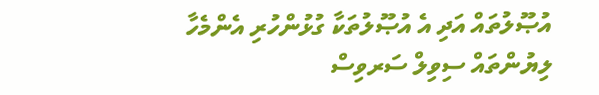އުޞޫލުތައް އަދި އެ އުޞޫލުތަކާ ގުޅުންހުރި އެންމެހާ ލިޔުންތައް ސިވިލް ސަރވިސް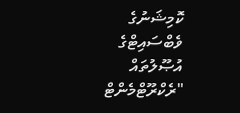ކޮމިޝަނުގެ ވެބްސައިޓްގެ އުޞޫލުތައް "ރެކްރޫޓްމެންޓް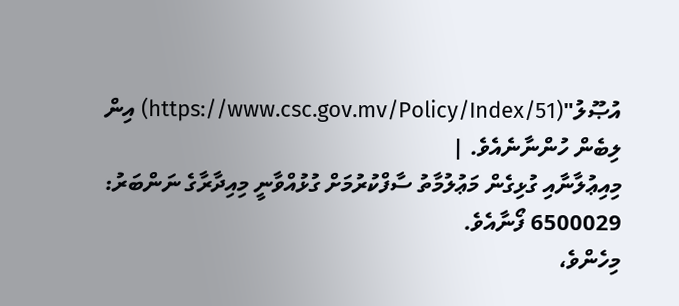އުޞޫލު"(https://www.csc.gov.mv/Policy/Index/51) އިން ލިބެން ހުންނާނެއެވެ. |
މިއިޢުލާނާއި ގުޅިގެން މަޢުލުމާތު ސާފްކުރުމަށް ގުޅުއްވާނީ މިއިދާރާގެ ނަންބަރު: 6500029 ފޯނާއެވެ.
މިހެންވެ،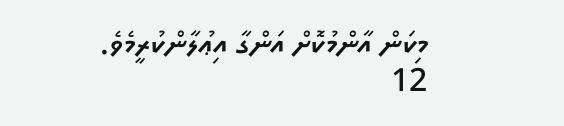މިކަން އާންމުކޮށް އަންގާ އިޢުލާންކުރީމެވެ.
12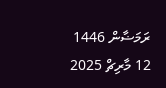ރަމަޟާން 1446
12 މާރިޗް 2025